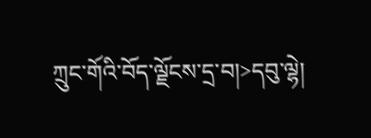ཀྲུང་གོའི་བོད་ལྗོངས་དྲ་བ།>དབུ་ལྷེ།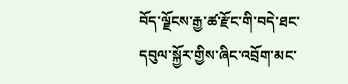བོད་ལྗོངས་རྒྱ་ཚ་རྫོང་གི་བདེ་ཐང་དབུལ་སྐྱོར་གྱིས་ཞིང་འབྲོག་མང་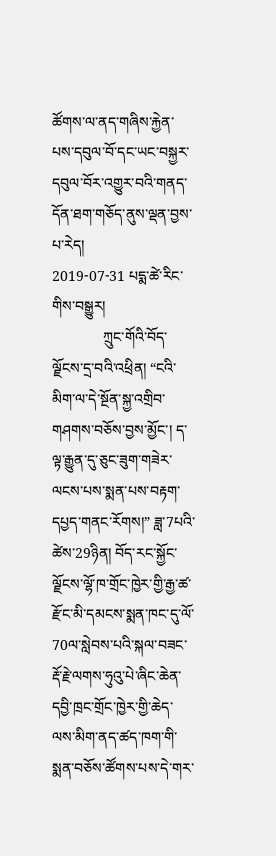ཚོགས་ལ་ནད་གཞིས་རྐྱེན་པས་དབུལ་བོ་དང་ཡང་བསྐྱར་དབུལ་བོར་འགྱུར་བའི་གནད་དོན་ཐག་གཅོད་ནུས་ལྡན་བྱས་པ་རེད།
2019-07-31 པདྨ་ཚེ་རིང་གིས་བསྒྱུར།
              ཀྲུང་གོའི་བོད་ལྗོངས་དྲ་བའི་འཕྲིན། “ངའི་མིག་ལ་དེ་སྔོན་སྐྱ་འགྲིབ་གཤགས་བཅོས་བྱས་མྱོང་། ད་ལྟ་རྒྱུན་དུ་ཅུང་ཟུག་གཟེར་ལངས་པས་སྨན་པས་བརྟག་དཔྱད་གནང་རོགས།” ཟླ་7པའི་ཚེས་29ཉིན། བོད་རང་སྐྱོང་ལྗོངས་ལྷོ་ཁ་གྲོང་ཁྱེར་གྱི་རྒྱ་ཚ་རྫོང་མི་དམངས་སྨན་ཁང་དུ་ལོ་70ལ་སླེབས་པའི་སྐལ་བཟང་རྡོ་རྗེ་ལགས་ཧུའུ་པེ་ཞིང་ཆེན་དབྱི་ཁྲང་གྲོང་ཁྱེར་གྱི་ཆེད་ལས་མིག་ནད་ཚད་ཁག་གི་སྨན་བཅོས་ཚོགས་པས་དེ་གར་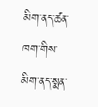མིག་ནད་ཚན་ཁག་གིས་མིག་ནད་སྨན་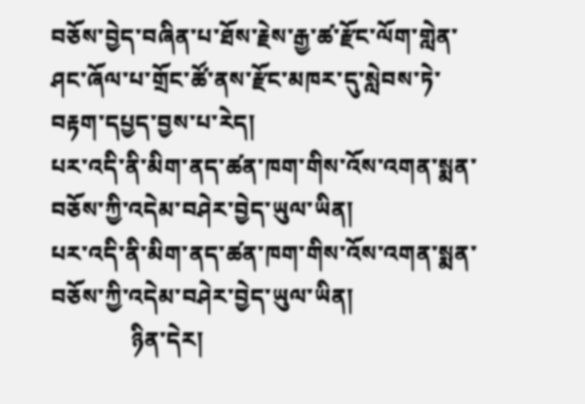བཅོས་བྱེད་བཞིན་པ་ཐོས་རྗེས་རྒྱ་ཚ་རྫོང་ལོག་གླེན་ཤང་ཞོལ་པ་གྲོང་ཚོ་ནས་རྫོང་མཁར་དུ་སླེབས་ཏེ་བརྟག་དཔྱད་བྱས་པ་རེད།
པར་འདི་ནི་མིག་ནད་ཚན་ཁག་གིས་འོས་འགན་སྨན་བཅོས་ཀྱི་འདེམ་བཤེར་བྱེད་ཡུལ་ཡིན།
པར་འདི་ནི་མིག་ནད་ཚན་ཁག་གིས་འོས་འགན་སྨན་བཅོས་ཀྱི་འདེམ་བཤེར་བྱེད་ཡུལ་ཡིན།
              ཉིན་དེར།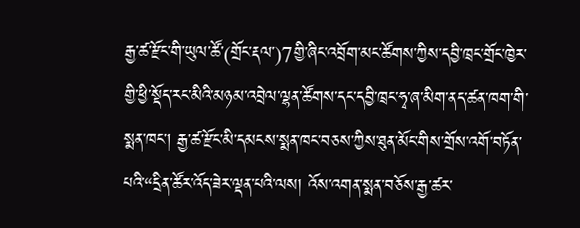རྒྱ་ཚ་རྫོང་གི་ཡུལ་ཚོ་(གྲོང་རྡལ་)7གྱི་ཞིང་འབྲོག་མང་ཚོགས་ཀྱིས་དབྱི་ཁྲང་གྲོང་ཁྱེར་གྱི་ཕྱི་སྡོད་རང་མིའི་མཉམ་འབྲེལ་ལྷན་ཚོགས་དང་དབྱི་ཁྲང་ཧྭ་ཞ་མིག་ནད་ཚན་ཁག་གི་སྨན་ཁང་། རྒྱ་ཚ་རྫོང་མི་དམངས་སྨན་ཁང་བཅས་ཀྱིས་ཐུན་མོང་གིས་གྲོས་འགོ་བཏོན་པའི་“དྲིན་ཚོར་འོད་ཟེར་ལྡན་པའི་ལས། འོས་འགན་སྨན་བཅོས་རྒྱ་ཚར་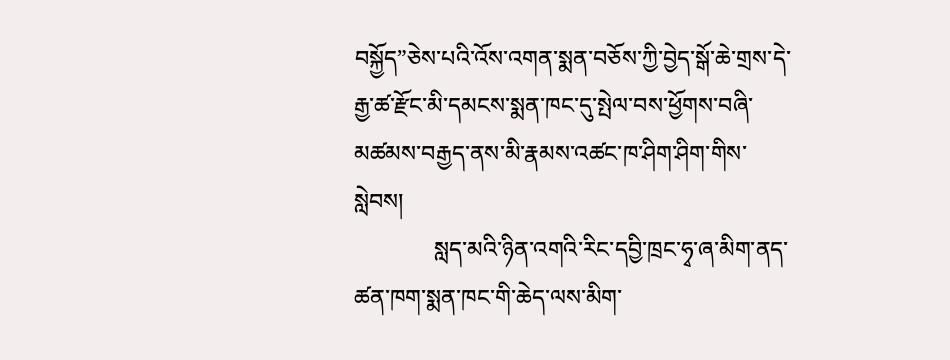བསྐྱོད”ཅེས་པའི་འོས་འགན་སྨན་བཅོས་ཀྱི་བྱེད་སྒོ་ཆེ་གྲས་དེ་རྒྱ་ཚ་རྫོང་མི་དམངས་སྨན་ཁང་དུ་སྤེལ་བས་ཕྱོགས་བཞི་མཚམས་བརྒྱད་ནས་མི་རྣམས་འཚང་ཁ་ཤིག་ཤིག་གིས་སླེབས།
              སླད་མའི་ཉིན་འགའི་རིང་དབྱི་ཁྲང་ཧྭ་ཞ་མིག་ནད་ཚན་ཁག་སྨན་ཁང་གི་ཆེད་ལས་མིག་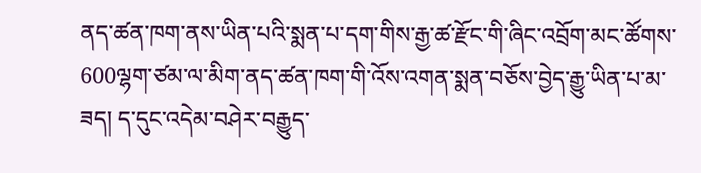ནད་ཚན་ཁག་ནས་ཡིན་པའི་སྨན་པ་དག་གིས་རྒྱ་ཚ་རྫོང་གི་ཞིང་འབྲོག་མང་ཚོགས་600ལྷག་ཙམ་ལ་མིག་ནད་ཚན་ཁག་གི་འོས་འགན་སྨན་བཅོས་བྱེད་རྒྱུ་ཡིན་པ་མ་ཟད། ད་དུང་འདེམ་བཤེར་བརྒྱུད་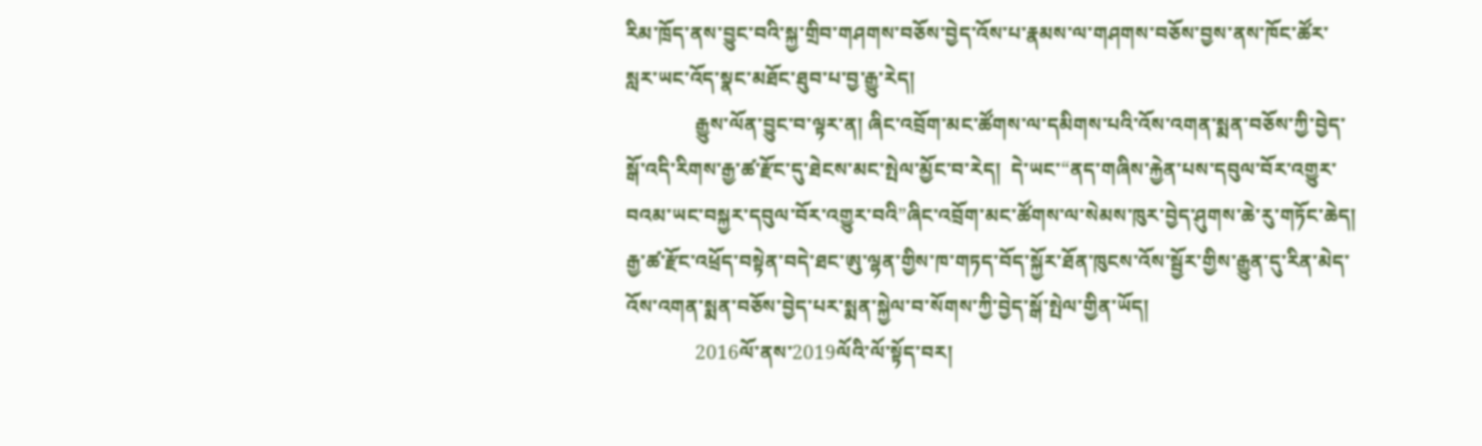རིམ་ཁྲོད་ནས་བྱུང་བའི་སྐྱ་གྲིབ་གཤགས་བཅོས་བྱེད་འོས་པ་རྣམས་ལ་གཤགས་བཅོས་བྱས་ནས་ཁོང་ཚོར་སླར་ཡང་འོད་སྣང་མཐོང་ཐུབ་པ་བྱ་རྒྱུ་རེད།
              རྒྱུས་ལོན་བྱུང་བ་ལྟར་ན། ཞིང་འབྲོག་མང་ཚོགས་ལ་དམིགས་པའི་འོས་འགན་སྨན་བཅོས་ཀྱི་བྱེད་སྒོ་འདི་རིགས་རྒྱ་ཚ་རྫོང་དུ་ཐེངས་མང་སྤེལ་མྱོང་བ་རེད།  དེ་ཡང་“ནད་གཞིས་རྐྱེན་པས་དབུལ་བོར་འགྱུར་བའམ་ཡང་བསྐྱར་དབུལ་བོར་འགྱུར་བའི”ཞིང་འབྲོག་མང་ཚོགས་ལ་སེམས་ཁུར་བྱེད་ཤུགས་ཆེ་རུ་གཏོང་ཆེད། རྒྱ་ཚ་རྫོང་འཕྲོད་བསྟེན་བདེ་ཐང་ཨུ་ལྷན་གྱིས་ཁ་གཏད་བོད་སྐྱོར་ཐོན་ཁུངས་འོས་སྦྱོར་གྱིས་རྒྱུན་དུ་རིན་མེད་འོས་འགན་སྨན་བཅོས་བྱེད་པར་སྨན་སྐྱེལ་བ་སོགས་ཀྱི་བྱེད་སྒོ་སྤེལ་གྱིན་ཡོད།
              2016ལོ་ནས་2019ལོའི་ལོ་སྟོད་བར།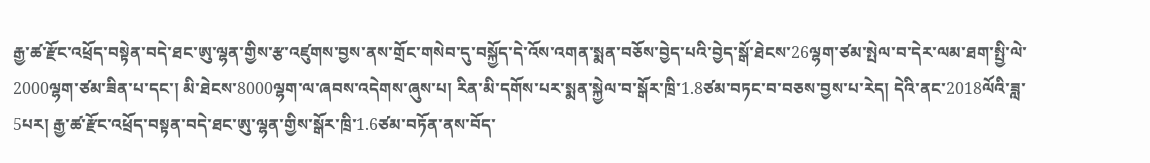རྒྱ་ཚ་རྫོང་འཕྲོད་བསྟེན་བདེ་ཐང་ཨུ་ལྷན་གྱིས་རྩ་འཛུགས་བྱས་ནས་གྲོང་གསེབ་དུ་བསྐྱོད་དེ་འོས་འགན་སྨན་བཅོས་བྱེད་པའི་བྱེད་སྒོ་ཐེངས་26ལྷག་ཙམ་སྤེལ་བ་དེར་ལམ་ཐག་སྤྱི་ལེ་2000ལྷག་ཙམ་ཟིན་པ་དང་། མི་ཐེངས་8000ལྷག་ལ་ཞབས་འདེགས་ཞུས་པ། རིན་མི་དགོས་པར་སྨན་སྐྱེལ་བ་སྒོར་ཁྲི་1.8ཙམ་བཏང་བ་བཅས་བྱས་པ་རེད། དེའི་ནང་2018ལོའི་ཟླ་5པར། རྒྱ་ཚ་རྫོང་འཕྲོད་བསྟན་བདེ་ཐང་ཨུ་ལྷན་གྱིས་སྒོར་ཁྲི་1.6ཙམ་བཏོན་ནས་བོད་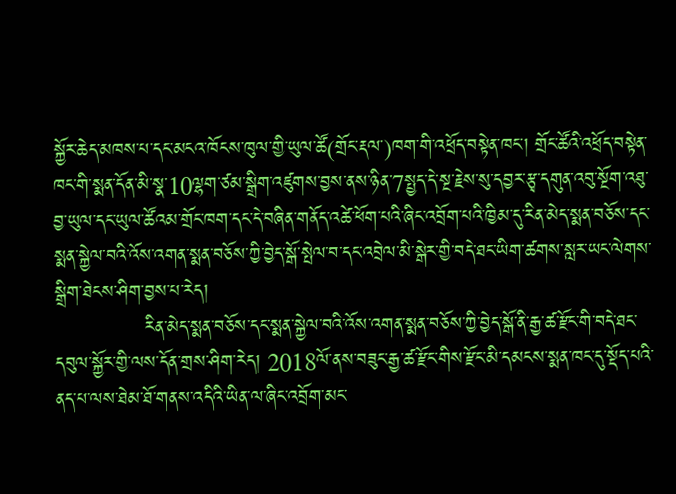སྐྱོར་ཆེད་མཁས་པ་དང་མངའ་ཁོངས་ཁུལ་གྱི་ཡུལ་ཚོ(གྲོང་རྡལ་)ཁག་གི་འཕྲོད་བསྟེན་ཁང་། གྲོང་ཚོའི་འཕྲོད་བསྟེན་ཁང་གི་སྨན་དོན་མི་སྣ་10ལྷག་ཙམ་སྒྲིག་འཛུགས་བྱས་ནས་ཉིན་7སྤྱད་དེ་སྔ་རྗེས་སུ་དབྱར་རྩྭ་དགུན་འབུ་སྔོག་འཐུ་བྱ་ཡུལ་དང་ཡུལ་ཚོའམ་གྲོང་ཁག་དང་དེ་བཞིན་གནོད་འཚེ་ཕོག་པའི་ཞིང་འབྲོག་པའི་ཁྱིམ་དུ་རིན་མེད་སྨན་བཅོས་དང་སྨན་སྐྱེལ་བའི་འོས་འགན་སྨན་བཅོས་ཀྱི་བྱེད་སྒོ་སྤེལ་བ་དང་འབྲེལ་མི་སྒེར་གྱི་བདེ་ཐང་ཡིག་ཚགས་སླར་ཡང་ལེགས་སྒྲིག་ཐེངས་ཤིག་བྱས་པ་རེད།
              རིན་མེད་སྨན་བཅོས་དང་སྨན་སྐྱེལ་བའི་འོས་འགན་སྨན་བཅོས་ཀྱི་བྱེད་སྒོ་ནི་རྒྱ་ཚ་རྫོང་གི་བདེ་ཐང་དབུལ་སྐྱོར་གྱི་ལས་དོན་གྲས་ཤིག་རེད། 2018ལོ་ནས་བཟུང་རྒྱ་ཚ་རྫོང་གིས་རྫོང་མི་དམངས་སྨན་ཁང་དུ་སྡོད་པའི་ནད་པ་ལས་ཐེམ་ཐོ་གནས་འདིའི་ཡིན་ལ་ཞིང་འབྲོག་མང་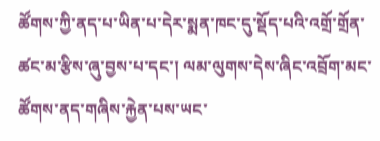ཚོགས་ཀྱི་ནད་པ་ཡིན་པ་དེར་སྨན་ཁང་དུ་སྡོད་པའི་འགྲོ་གྲོན་ཚང་མ་རྩིས་ཞུ་བྱས་པ་དང་། ལམ་ལུགས་དེས་ཞིང་འབྲོག་མང་ཚོགས་ནད་གཞིས་རྐྱེན་པས་ཡང་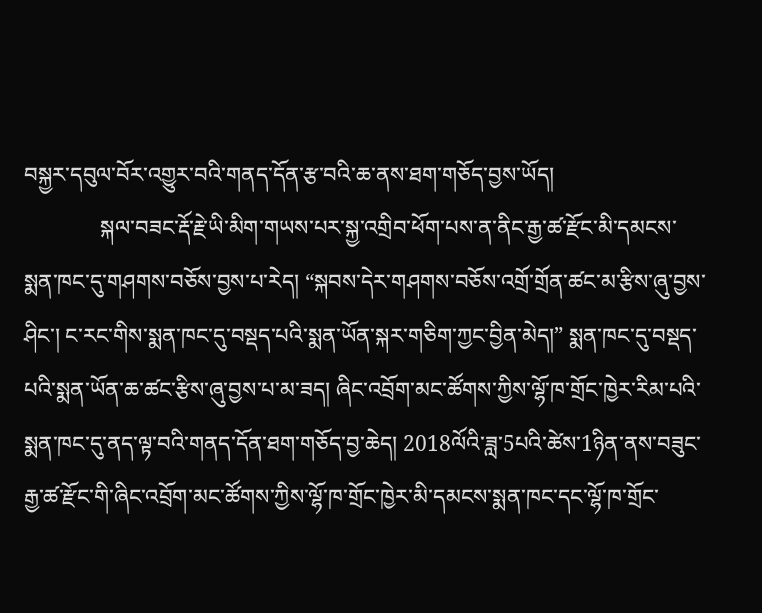བསྐྱར་དབུལ་བོར་འགྱུར་བའི་གནད་དོན་རྩ་བའི་ཆ་ནས་ཐག་གཅོད་བྱས་ཡོད།
              སྐལ་བཟང་རྡོ་རྗེ་ཡི་མིག་གཡས་པར་སྐྱ་འགྲིབ་ཕོག་པས་ན་ནིང་རྒྱ་ཚ་རྫོང་མི་དམངས་སྨན་ཁང་དུ་གཤགས་བཅོས་བྱས་པ་རེད། “སྐབས་དེར་གཤགས་བཅོས་འགྲོ་གྲོན་ཚང་མ་རྩིས་ཞུ་བྱས་ཤིང་། ང་རང་གིས་སྨན་ཁང་དུ་བསྡད་པའི་སྨན་ཡོན་སྐར་གཅིག་ཀྱང་བྱིན་མེད།” སྨན་ཁང་དུ་བསྡད་པའི་སྨན་ཡོན་ཆ་ཚང་རྩིས་ཞུ་བྱས་པ་མ་ཟད། ཞིང་འབྲོག་མང་ཚོགས་ཀྱིས་ལྷོ་ཁ་གྲོང་ཁྱེར་རིམ་པའི་སྨན་ཁང་དུ་ནད་ལྟ་བའི་གནད་དོན་ཐག་གཅོད་བྱ་ཆེད། 2018ལོའི་ཟླ་5པའི་ཚེས་1ཉིན་ནས་བཟུང་རྒྱ་ཚ་རྫོང་གི་ཞིང་འབྲོག་མང་ཚོགས་ཀྱིས་ལྷོ་ཁ་གྲོང་ཁྱེར་མི་དམངས་སྨན་ཁང་དང་ལྷོ་ཁ་གྲོང་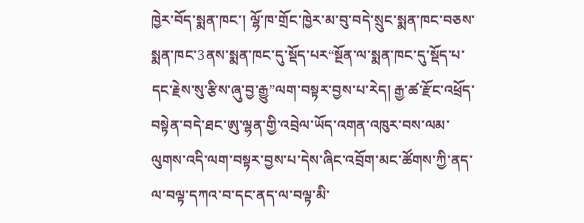ཁྱེར་བོད་སྨན་ཁང་། ལྷོ་ཁ་གྲོང་ཁྱེར་མ་བུ་བདེ་སྲུང་སྨན་ཁང་བཅས་སྨན་ཁང་3ནས་སྨན་ཁང་དུ་སྡོད་པར“སྔོན་ལ་སྨན་ཁང་དུ་སྡོད་པ་དང་རྗེས་སུ་རྩིས་ཞུ་བྱ་རྒྱུ”ལག་བསྟར་བྱས་པ་རེད། རྒྱ་ཚ་རྫོང་འཕྲོད་བསྟེན་བདེ་ཐང་ཨུ་ལྷན་གྱི་འབྲེལ་ཡོད་འགན་འཁུར་བས་ལམ་ལུགས་འདི་ལག་བསྟར་བྱས་པ་དེས་ཞིང་འབྲོག་མང་ཚོགས་ཀྱི་ནད་ལ་བལྟ་དཀའ་བ་དང་ནད་ལ་བལྟ་མི་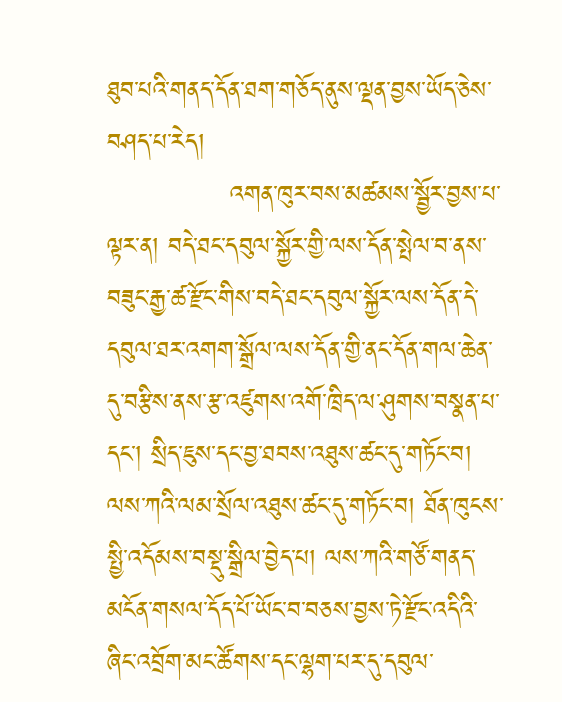ཐུབ་པའི་གནད་དོན་ཐག་གཅོད་ནུས་ལྡན་བྱས་ཡོད་ཅེས་བཤད་པ་རེད།
              འགན་ཁུར་བས་མཚམས་སྦྱོར་བྱས་པ་ལྟར་ན། བདེ་ཐང་དབུལ་སྐྱོར་གྱི་ལས་དོན་སྤེལ་བ་ནས་བཟུང་རྒྱ་ཚ་རྫོང་གིས་བདེ་ཐང་དབུལ་སྐྱོར་ལས་དོན་དེ་དབུལ་ཐར་འགག་སྒྲོལ་ལས་དོན་གྱི་ནང་དོན་གལ་ཆེན་དུ་བརྩིས་ནས་རྩ་འཛུགས་འགོ་ཁྲིད་ལ་ཤུགས་བསྣན་པ་དང་། སྲིད་ཇུས་དང་བྱ་ཐབས་འཐུས་ཚང་དུ་གཏོང་བ།  ལས་ཀའི་ལམ་སྲོལ་འཐུས་ཚང་དུ་གཏོང་བ། ཐོན་ཁུངས་སྤྱི་འདོམས་བསྡུ་སྒྲིལ་བྱེད་པ། ལས་ཀའི་གཙོ་གནད་མངོན་གསལ་དོད་པོ་ཡོང་བ་བཅས་བྱས་ཏེ་རྫོང་འདིའི་ཞིང་འབྲོག་མང་ཚོགས་དང་ལྷག་པར་དུ་དབུལ་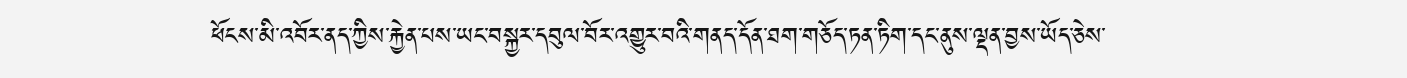ཕོངས་མི་འབོར་ནད་ཀྱིས་རྐྱེན་པས་ཡང་བསྐྱར་དབུལ་བོར་འགྱུར་བའི་གནད་དོན་ཐག་གཅོད་ཏན་ཏིག་དང་ནུས་ལྡན་བྱས་ཡོད་ཅེས་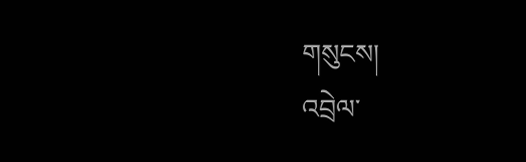གསུངས།
འབྲེལ་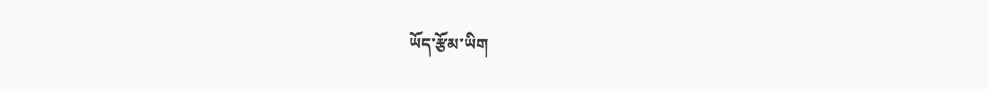ཡོད་རྩོམ་ཡིག